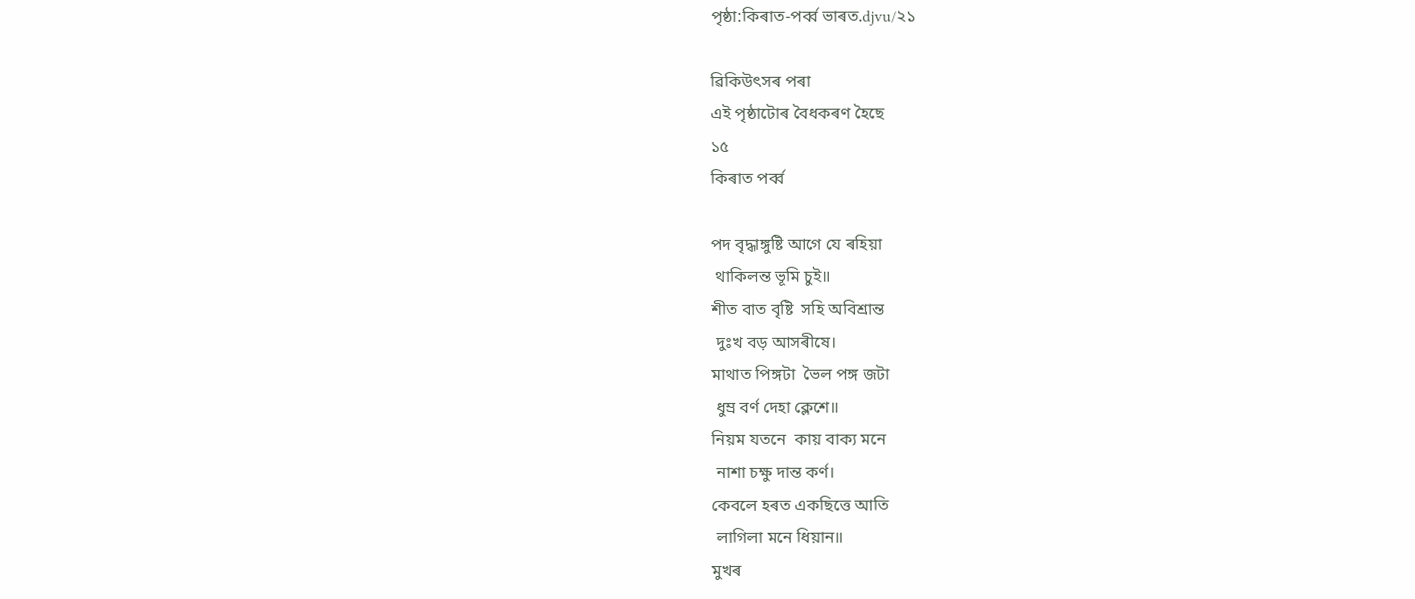পৃষ্ঠা:কিৰাত-পৰ্ব্ব ভাৰত.djvu/২১

ৱিকিউৎসৰ পৰা
এই পৃষ্ঠাটোৰ বৈধকৰণ হৈছে
১৫
কিৰাত পৰ্ব্ব

পদ বৃদ্ধাঙ্গুষ্টি আগে যে ৰহিয়া
 থাকিলন্ত ভূমি চুই॥
শীত বাত বৃষ্টি  সহি অবিশ্ৰান্ত
 দুঃখ বড় আসৰীষে।
মাথাত পিঙ্গটা  ভৈল পঙ্গ জটা
 ধুম্ৰ বৰ্ণ দেহা ক্লেশে॥
নিয়ম যতনে  কায় বাক্য মনে
 নাশা চক্ষু দান্ত কৰ্ণ।
কেবলে হৰত একছিত্তে আতি
 লাগিলা মনে ধিয়ান॥
মুখৰ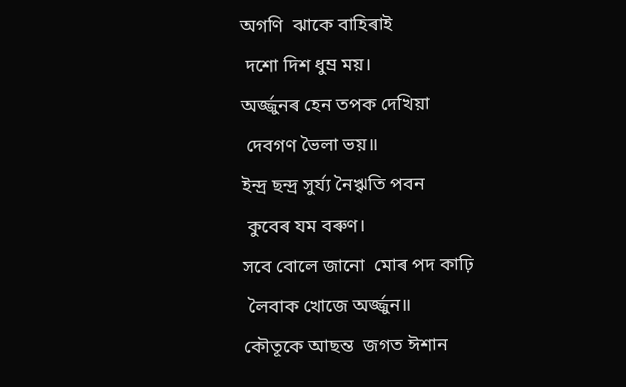অগণি  ঝাকে বাহিৰাই
 দশো দিশ ধুম্ৰ ময়।
অৰ্জ্জুনৰ হেন তপক দেখিয়া
 দেবগণ ভৈলা ভয়॥
ইন্দ্ৰ ছন্দ্ৰ সুৰ্য্য নৈৠতি পবন
 কুবেৰ যম বৰুণ।
সবে বোলে জানো  মোৰ পদ কাঢ়ি
 লৈবাক খোজে অৰ্জ্জুন॥
কৌতূকে আছন্ত  জগত ঈশান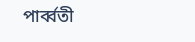পাৰ্ব্বতী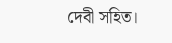দেবী সহিত।